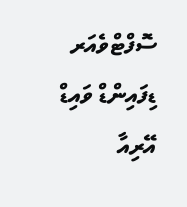ސޮފްޓްވެއަރ ޑިފައިންޑް ވައިޑް އޭރިއާ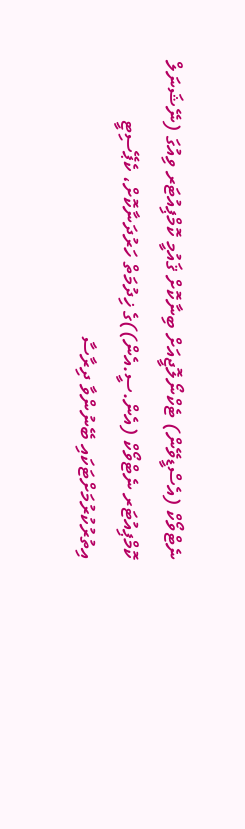ނެޓްވޯކް (އެސްޑީވޭން) ޓެކްނޯލޮޖީއަށް ބިނާކޮށް ޤައުމީ ކޮމްޕިއުޓަރ ވިއުގަ (ނޭޝަނަލް ކޮމްޕިއުޓަރ ނެޓްވޯކް (އެން.ސީ.އެން))ގެ ޚިދުމަތް ހަރުދަނާކޮށް، ކެޕޭސިޓީ އިތުރުކުރުމަށްޓަކައި ބޭނުންވާ ދިރާސާ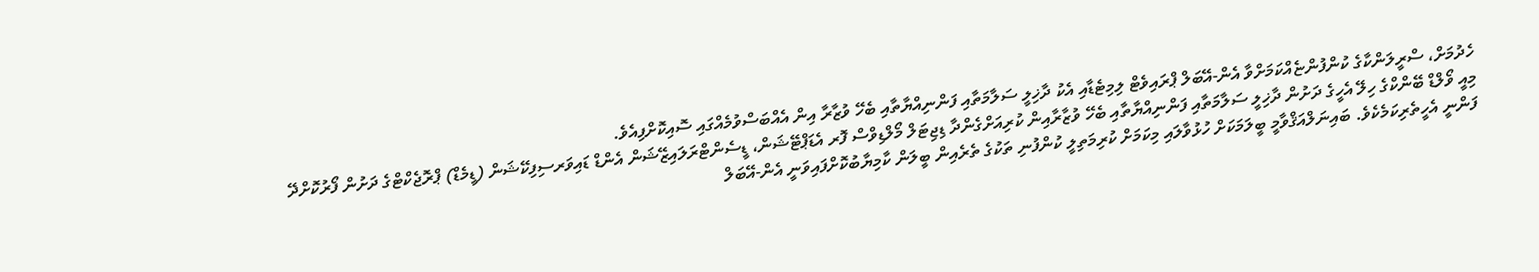ހެދުމަށް، ސްރީލަންކާގެ ކުންފުންޏެއްކަމަށްވާ އެން-އޭބަލް ޕްރައިވެޓް ލިމިޓެޑާއި އެކު ދާޚިލީ ސަލާމަތާއި ފަންނިއްޔާތާއި ބެހޭ ވުޒާރާ އިން އެއްބަސްވުމެއްގައި ސޮއިކޮށްފިއެވެ.
މިއީ ވޯލްޑް ބޭންކްގެ ހިލޭ އެހީގެ ދަށުން ދާޚިލީ ސަލާމަތާއި ފަންނިއްޔާތާއި ބެހޭ ވުޒާރާއިން ކުރިއަށްގެންދާ ޑިޖިޓަލް މޯލްޑިވްސް ފޮރ އެޑަޕްޓޭޝަން، ޑީސެންޓްރަލައިޒޭޝަން އެންޑް ޑައިވަރސިފިކޭޝަން (ޑީމެޑް) ޕްރޮޖެކްޓްގެ ދަށުން ފޯރުކޮށްދޭ ފަންނީ އެހީތެރިކަމެކެވެ. ބައިނަލްއަޤްވާމީ ބީލަމަކަށް ހުޅުވާލައި މިކަމަށް ކުރިމަތިލީ ކުންފުނި ތަކުގެ ތެރެއިން ބީލަން ކާމިޔާބުކޮށްފައިވަނީ އެން-އޭބަލް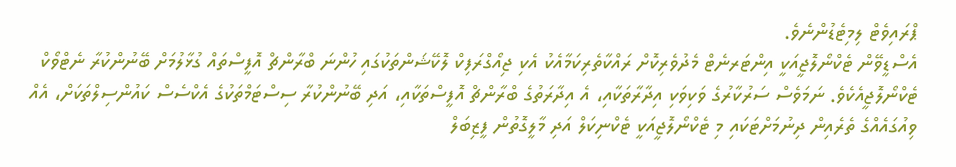ޕްރައިވެޓް ލިމިޓެޑުންނެވެ.
އެސްޑީވޭން ޓެކްނޯލޮޖީއަކީ އިންޓަރނެޓް މެދުވެރިކޮށް ރައްކާތެރިކަމާއެކު އެކި ޖިއޯގްރަފިކް ލޮކޭޝަންތަކުގައި ހުންނަ ބްރާންޗް އޮފީސްތައް ގުޅާލުމަށް ބޭނުންކުރާ ނެޓްވޯކް ޓެކްނޯލޮޖީއެކެވެ. ނަމަވެސް ސަރުކާރުގެ ވަކިވަކި އިދާރާތަކާއި، އެ އިދާރަތުގެ ބްރާންޗް އޮފީސްތަކާއި، އަދި ބޭނުންކުރާ ސިސްޓަމްތަކުގެ އެކްސެސް ކައުންސިލްތަކަށް، އެއް ވިއުގައެއްގެ ތެރެއިން ދިނުމަށްޓަކައި މި ޓެކްނޯލޮޖީއަކީ ޓެކްނިކަލް އަދި މާލީގޮތުން ފީޒިބަލް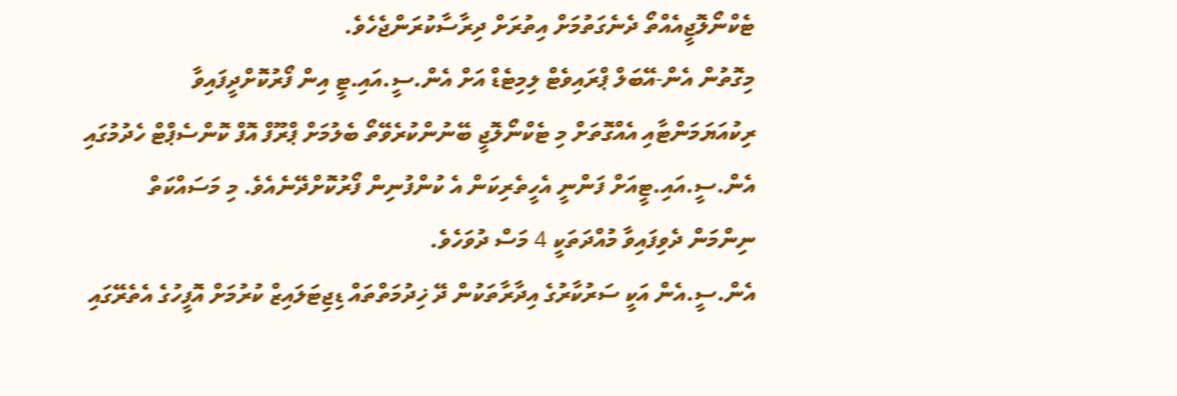ޓެކްނޯލޮޖީއެއްތޯ ދެނެގަތުމަށް އިތުރަށް ދިރާސާކުރަންޖެހެވެ.
މިގޮތުން އެން-އޭބަލް ޕްރައިވެޓް ލިމިޓެޑް އަށް އެން.ސީ.އައި.ޓީ އިން ފޯރުކޮށްދީފައިވާ ރިކުއަޔަމަންޓާއި އެއްގޮތަށް މި ޓެކްނޯލޮޖީ ބޭނުންކުރެވޭތޯ ބެލުމަށް ޕްރޫފް އޮފް ކޮންސެޕްޓް ހެދުމުގައި އެން.ސީ.އައި.ޓީއަށް ފަންނީ އެހީތެރިކަން އެ ކުންފުނިން ފޯރުކޮށްދޭނެއެވެ. މި މަސައްކަތް ނިންމަން ދެވިފައިވާ މުއްދަތަކީ 4 މަސް ދުވަހެވެ.
އެން.ސީ.އެން އަކީ ސަރުކާރުގެ އިދާރާތަކުން ދޭ ޚިދުމަތްތައް ޑިޖިޓަލައިޒް ކުރުމަށް އޮފީހުގެ އެތެރޭގައި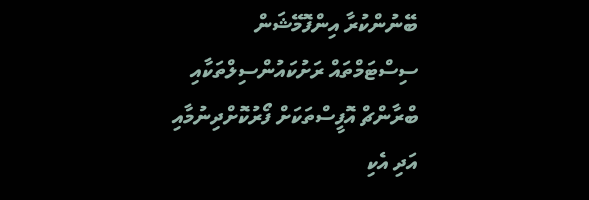ބޭނުންކުރާ އިންފޮމޭޝަން ސިސްޓަމްތައް ރަށުކައުންސިލްތަކާއި ބްރާންޗް އޮފީސްތަކަށް ފޯރުކޮށްދިނުމާއި އަދި އެކި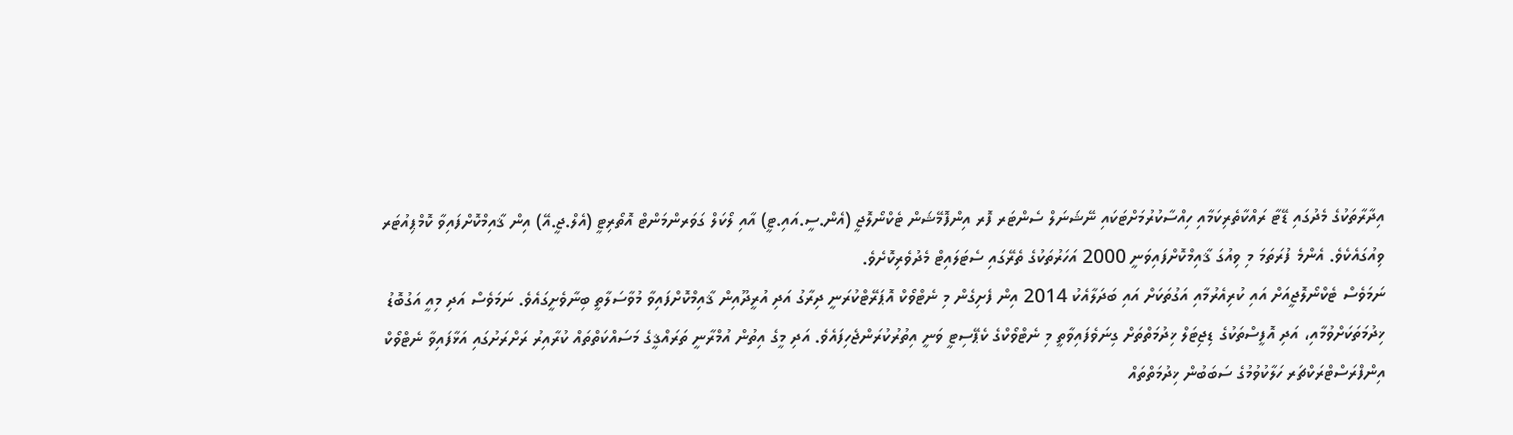އިދާރާތަކުގެ މެދުގައި ޑޭޓާ ރައްކާތެރިކަމާއި ހިއްސާކުރުމަށްޓަކައި ނޭޝަނަލް ސެންޓަރ ފޮރ އިންފޮމޭޝަން ޓެކްނޯލޮޖީ (އެން.ސީ.އައި.ޓީ) އާއި ލޯކަލް ގަވަރންމަންޓް އޮތޯރިޓީ (އެލް.ޖީ.އޭ) އިން ޤާއިމްކޮށްފައިވާ ކޮމްޕިއުޓަރ ވިއުގައެކެވެ. އެންމެ ފުރަތަމަ މި ވިއުގަ ޤާއިމްކޮށްފައިވަނީ 2000 އަހަރުތަކުގެ ތެރޭގައި ސެޓަލައިޓް މެދުވެރިކޮށެވެ.
ނަމަވެސް ޓެކްނޯލޮޖީއަށް އައި ކުރިއެރުމާއި އަގުތަކަށް އައި ބަދަލާއެކު 2014 އިން ފެށިގެން މި ނެޓްވޯކް އޮޕަރޭޓްކުރަނީ ދިރާގު އަދި އުރީދޫއިން ޤާއިމްކޮށްފައިވާ މުވާސަލާތީ ބިނާވެށީގައެވެ. ނަމަވެސް އަދި މިއީ އަގުބޮޑު ޚިދުމަތަކަށްވުމާއި، އަދި އޮފީސްތަކުގެ ޑިޖިޓަލް ޚިދުމަތްތަށް ގިނަވެފައިވާތީ މި ނެޓްވޯކްގެ ކެޕޭސިޓީ ވަނީ އިތުރުކުރަންޖެހިފައެވެ. އަދި މީގެ އިތުން އުމްރާނީ ތަރައްޤީގެ މަސައްކަތްތައް ކުރާއިރު ރަށްރަށުގައި އަޅާފައިވާ ނެޓްވޯކް އިންފްރަސްޓްރަކްޗަރ ހަލާކުވުމުގެ ސަބަބުން ޚިދުމަތްތައް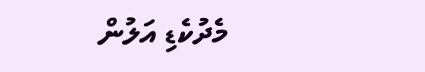މެދުކެޑި އަލުން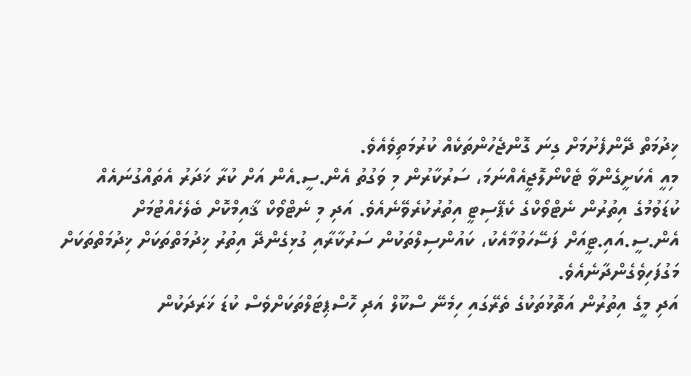ޚިދުމަތް ދޭންފެށުމަށް ގިނަ ގޮންޖެހުންތަކެއް ކުރުމަތިވެއެވެ.
މިއީ އެކަށީގެންވާ ޓެކްނޯލޮޖީއެއްނަމަ، ސަރުކާރުން މި ވަގުތު އެން.ސީ.އެން އަށް ކުރާ ޚަދަރު އެތައްގުނައެއް ކުޑަވުމުގެ އިތުރުން ނެޓްވޯކްގެ ކެޕޭސިޓީ އިތުރުކުރެވޭނެއެވެ. އަދި މި ނެޓްވޯކް ޤާއިމްކޮށް ބެލެހެއްޓުމަށް އެން.ސީ.އައި.ޓީއަށް ފަސޭހަވުމާއެކު، ކައުންސިލްތަކުން ސަރުކާރާއި ގުޅިގެންދޭ އިތުރު ޚިދުމަތްތަކަށް ޚިދުމަތްތަކަށް މަގުފަހިވެގެންދާނެއެވެ.
އަދި މީގެ އިތުރުން އަތޮޅުތަކުގެ ތެރޭގައި ހިމެނޭ ސްކޫލް އަދި ހޮސްޕިޓަލްތަކަށްވެސް ކުޑަ ޚަރަދަކުން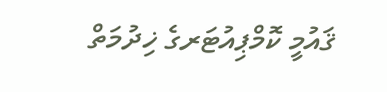ޤައުމީ ކޮމްޕިއުޓަރގެ ޚިދުމަތް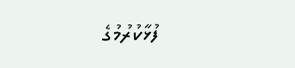ފުޅާކުރުމުގެ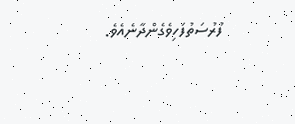ފުރުސަތުފަހިވެގެންދާނެއެވެ.